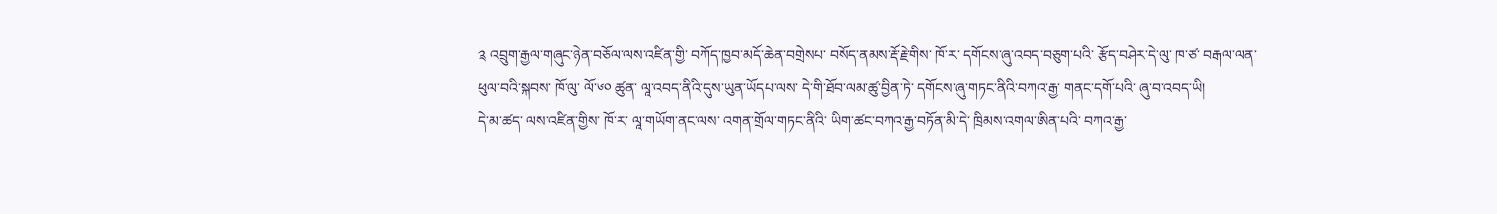༉ འབྲུག་རྒྱལ་གཞུང་ཉེན་བཅོལ་ལས་འཛིན་གྱི་ བཀོད་ཁྱབ་མདོ་ཆེན་བགྲེསཔ་ བསོད་ནམས་རྡོ་རྗེ་གིས་ ཁོ་ར་ དགོངས་ཞུ་འབད་བཅུག་པའི་ རྩོད་བཤེར་དེ་ལུ་ ཁ་ཙ་ བརྒལ་ལན་ཕུལ་བའི་སྐབས་ ཁོ་ལུ་ ལོ་༦༠ ཚུན་ ལཱ་འབད་ནིའི་དུས་ཡུན་ཡོདཔ་ལས་ དེ་གི་ཐོབ་ལམ་ཚུ་བྱིན་ཏེ་ དགོངས་ཞུ་གཏང་ནིའི་བཀའ་རྒྱ་ གནང་དགོ་པའི་ ཞུ་བ་འབད་ཡི།
དེ་མ་ཚད་ ལས་འཛིན་གྱིས་ ཁོ་ར་ ལཱ་གཡོག་ནང་ལས་ འགན་གྲོལ་གཏང་ནིའི་ ཡིག་ཚང་བཀའ་རྒྱ་བཏོན་མི་དེ་ ཁྲིམས་འགལ་ཨིན་པའི་ བཀའ་རྒྱ་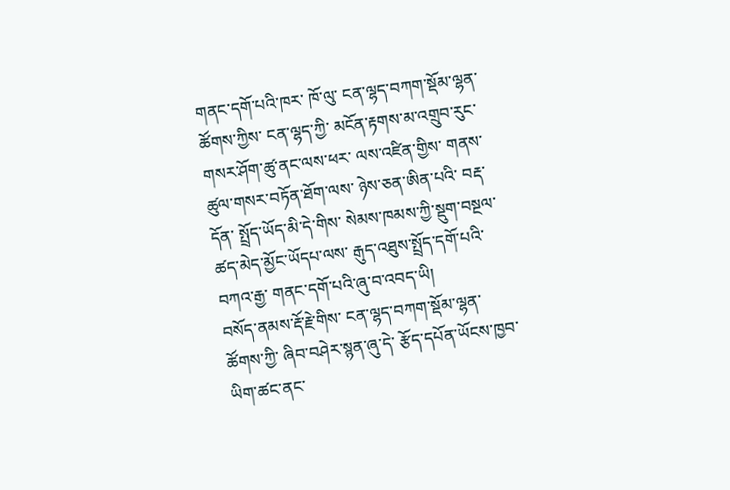གནང་དགོ་པའི་ཁར་ ཁོ་ལུ་ ངན་ལྷད་བཀག་སྡོམ་ལྷན་ཚོགས་ཀྱིས་ ངན་ལྷད་ཀྱི་ མངོན་རྟགས་མ་འགྲུབ་རུང་ གསར་ཤོག་ཚུ་ནང་ལས་ཕར་ ལས་འཛིན་གྱིས་ གནས་ཚུལ་གསར་བཏོན་ཐོག་ལས་ ཉེས་ཅན་ཨིན་པའི་ བརྡ་དོན་ སྤྲོད་ཡོད་མི་དེ་གིས་ སེམས་ཁམས་ཀྱི་སྡུག་བསྔལ་ ཚད་མེད་མྱོང་ཡོདཔ་ལས་ རྒུད་འཐུས་སྤྲོད་དགོ་པའི་བཀའ་རྒྱ་ གནང་དགོ་པའི་ཞུ་བ་འབད་ཡི།
བསོད་ནམས་རྡོ་རྗེ་གིས་ ངན་ལྷད་བཀག་སྡོམ་ལྷན་ཚོགས་ཀྱི་ ཞིབ་བཤེར་སྙན་ཞུ་དེ་ རྩོད་དཔོན་ཡོངས་ཁྱབ་ཡིག་ཚང་ནང་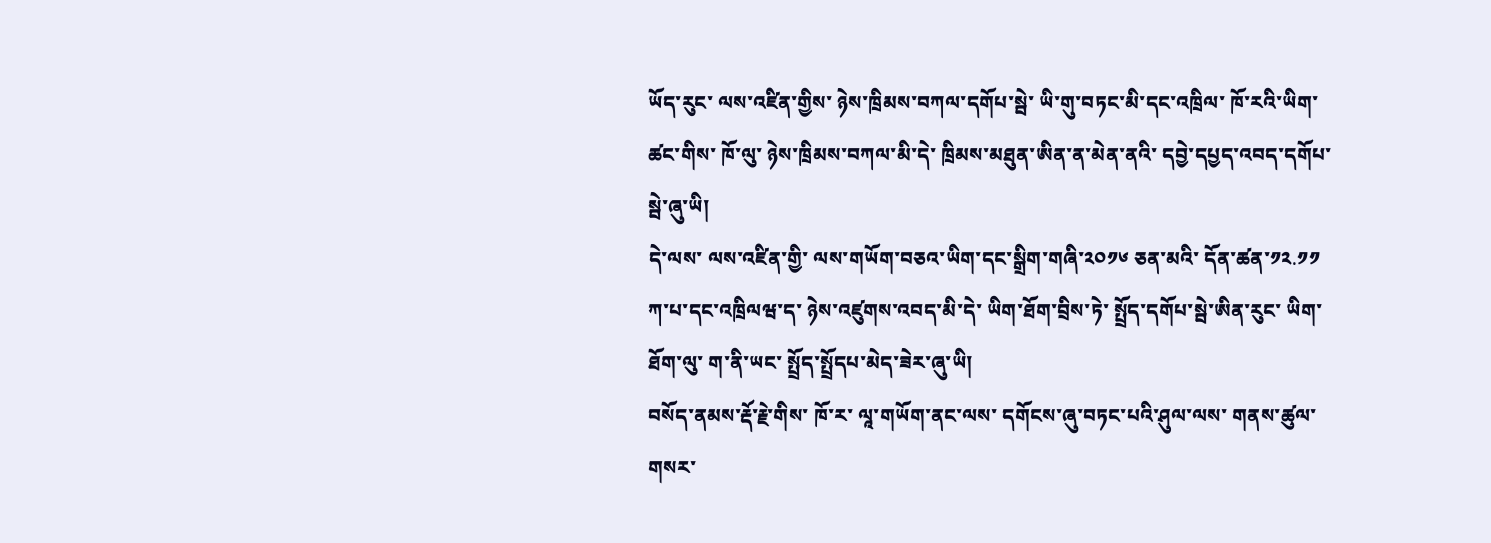ཡོད་རུང་ ལས་འཛིན་གྱིས་ ཉེས་ཁྲིམས་བཀལ་དགོཔ་སྦེ་ ཡི་གུ་བཏང་མི་དང་འཁྲིལ་ ཁོ་རའི་ཡིག་ཚང་གིས་ ཁོ་ལུ་ ཉེས་ཁྲིམས་བཀལ་མི་དེ་ ཁྲིམས་མཐུན་ཨིན་ན་མེན་ནའི་ དབྱེ་དཔྱད་འབད་དགོཔ་སྦེ་ཞུ་ཡི།
དེ་ལས་ ལས་འཛིན་གྱི་ ལས་གཡོག་བཅའ་ཡིག་དང་སྒྲིག་གཞི་༢༠༡༦ ཅན་མའི་ དོན་ཚན་༡༢.༡༡ ཀ་པ་དང་འཁྲིལཝ་ད་ ཉེས་འཛུགས་འབད་མི་དེ་ ཡིག་ཐོག་བྲིས་ཏེ་ སྤྲོད་དགོཔ་སྦེ་ཨིན་རུང་ ཡིག་ཐོག་ལུ་ ག་ནི་ཡང་ སྤྲོད་སྤྲོདཔ་མེད་ཟེར་ཞུ་ཡི།
བསོད་ནམས་རྡོ་རྗེ་གིས་ ཁོ་ར་ ལཱ་གཡོག་ནང་ལས་ དགོངས་ཞུ་བཏང་པའི་ཤུལ་ལས་ གནས་ཚུལ་གསར་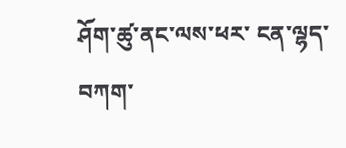ཤོག་ཚུ་ནང་ལས་ཕར་ ངན་ལྷད་བཀག་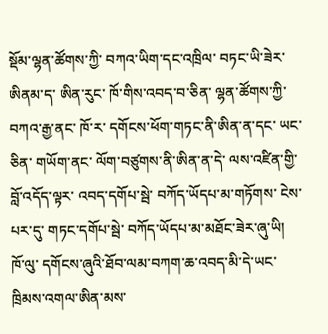སྡོམ་ལྷན་ཚོགས་ཀྱི་ བཀའ་ཡིག་དང་འཁྲིལ་ བཏང་ཡི་ཟེར་ཨིནམ་ད་ ཨིན་རུང་ ཁོ་གིས་འབད་བ་ཅིན་ ལྷན་ཚོགས་ཀྱི་བཀའ་རྒྱ་ནང་ ཁོ་ར་ དགོངས་ཕོག་གཏང་ནི་ཨིན་ན་དང་ ཡང་ཅིན་ གཡོག་ནང་ ལོག་བཙུགས་ནི་ཨིན་ན་དེ་ ལས་འཛིན་གྱི་ བློ་འདོད་ལྟར་ འབད་དགོཔ་སྦེ་ བཀོད་ཡོདཔ་མ་གཏོགས་ ངེས་པར་དུ་ གཏང་དགོཔ་སྦེ་ བཀོད་ཡོདཔ་མ་མཐོང་ཟེར་ཞུ་ཡི།
ཁོ་ལུ་ དགོངས་ཞུའི་ཐོབ་ལམ་བཀག་ཆ་འབད་མི་དེ་ཡང་ ཁྲིམས་འགལ་ཨིན་མས་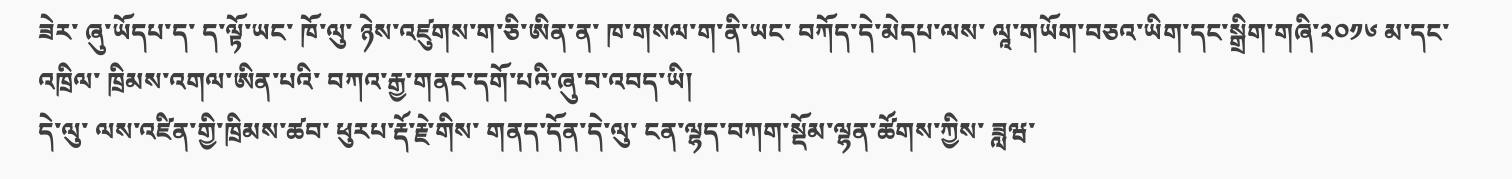ཟེར་ ཞུ་ཡོདཔ་ད་ ད་ལྟོ་ཡང་ ཁོ་ལུ་ ཉེས་འཛུགས་ག་ཅི་ཨིན་ན་ ཁ་གསལ་ག་ནི་ཡང་ བཀོད་དེ་མེདཔ་ལས་ ལཱ་གཡོག་བཅའ་ཡིག་དང་སྒྲིག་གཞི་༢༠༡༦ མ་དང་འཁྲིལ་ ཁྲིམས་འགལ་ཨིན་པའི་ བཀའ་རྒྱ་གནང་དགོ་པའི་ཞུ་བ་འབད་ཡི།
དེ་ལུ་ ལས་འཛིན་གྱི་ཁྲིམས་ཚབ་ ཕུརཔ་རྡོ་རྗེ་གིས་ གནད་དོན་དེ་ལུ་ ངན་ལྷད་བཀག་སྡོམ་ལྷན་ཚོགས་ཀྱིས་ ཟླཝ་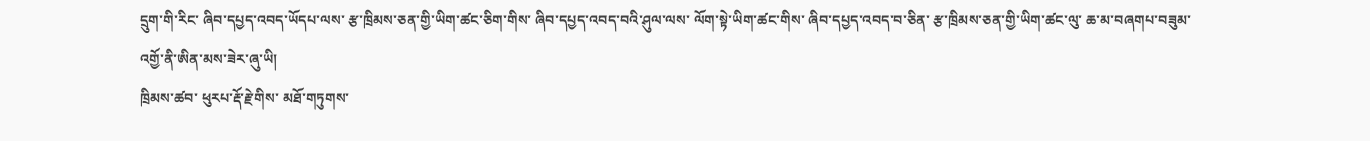དྲུག་གི་རིང་ ཞིབ་དཔྱད་འབད་ཡོདཔ་ལས་ རྩ་ཁྲིམས་ཅན་གྱི་ཡིག་ཚང་ཅིག་གིས་ ཞིབ་དཔྱད་འབད་བའི་ཤུལ་ལས་ ལོག་སྟེ་ཡིག་ཚང་གིས་ ཞིབ་དཔྱད་འབད་བ་ཅིན་ རྩ་ཁྲིམས་ཅན་གྱི་ཡིག་ཚང་ལུ་ ཆ་མ་བཞགཔ་བཟུམ་ འགྱོ་ནི་ཨིན་མས་ཟེར་ཞུ་ཡི།
ཁྲིམས་ཚབ་ ཕུརཔ་རྡོ་རྗེ་གིས་ མཐོ་གཏུགས་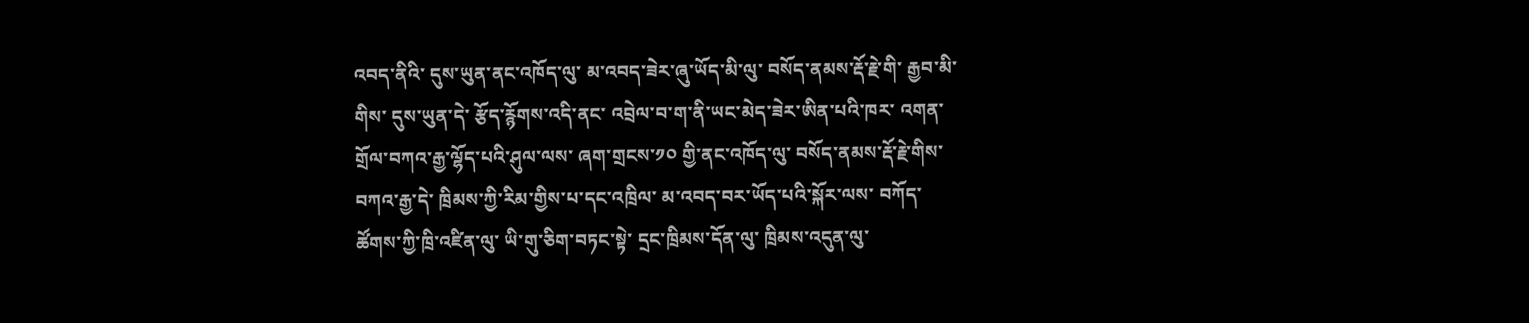འབད་ནིའི་ དུས་ཡུན་ནང་འཁོད་ལུ་ མ་འབད་ཟེར་ཞུ་ཡོད་མི་ལུ་ བསོད་ནམས་རྡོ་རྗེ་གི་ རྒྱབ་མི་གིས་ དུས་ཡུན་དེ་ རྩོད་རྙོགས་འདི་ནང་ འབྲེལ་བ་ག་ནི་ཡང་མེད་ཟེར་ཨིན་པའི་ཁར་ འགན་གྲོལ་བཀའ་རྒྱ་ལྷོད་པའི་ཤུལ་ལས་ ཞག་གྲངས་༡༠ གྱི་ནང་འཁོད་ལུ་ བསོད་ནམས་རྡོ་རྗེ་གིས་ བཀའ་རྒྱ་དེ་ ཁྲིམས་ཀྱི་རིམ་གྱིས་པ་དང་འཁྲིལ་ མ་འབད་བར་ཡོད་པའི་སྐོར་ལས་ བཀོད་ཚོགས་ཀྱི་ཁྲི་འཛིན་ལུ་ ཡི་གུ་ཅིག་བཏང་སྟེ་ དྲང་ཁྲིམས་དོན་ལུ་ ཁྲིམས་འདུན་ལུ་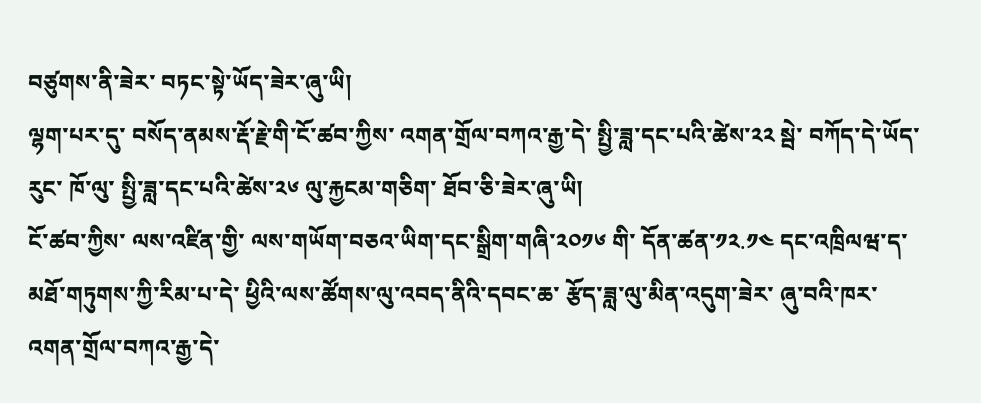བཙུགས་ནི་ཟེར་ བཏང་སྟེ་ཡོད་ཟེར་ཞུ་ཡི།
ལྷག་པར་དུ་ བསོད་ནམས་རྡོ་རྗེ་གི་ངོ་ཚབ་ཀྱིས་ འགན་གྲོལ་བཀའ་རྒྱ་དེ་ སྤྱི་ཟླ་དང་པའི་ཚེས་༢༢ སྦེ་ བཀོད་དེ་ཡོད་རུང་ ཁོ་ལུ་ སྤྱི་ཟླ་དང་པའི་ཚེས་༢༦ ལུ་རྐྱངམ་གཅིག་ ཐོབ་ཅི་ཟེར་ཞུ་ཡི།
ངོ་ཚབ་ཀྱིས་ ལས་འཛིན་གྱི་ ལས་གཡོག་བཅའ་ཡིག་དང་སྒྲིག་གཞི་༢༠༡༦ གི་ དོན་ཚན་༡༢.༡༤ དང་འཁྲིལཝ་ད་ མཐོ་གཏུགས་ཀྱི་རིམ་པ་དེ་ ཕྱིའི་ལས་ཚོགས་ལུ་འབད་ནིའི་དབང་ཆ་ རྩོད་ཟླ་ལུ་མིན་འདུག་ཟེར་ ཞུ་བའི་ཁར་ འགན་གྲོལ་བཀའ་རྒྱ་དེ་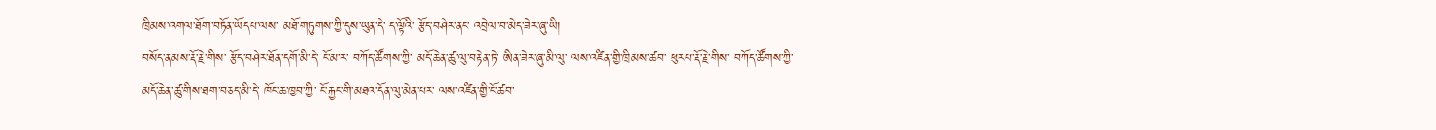ཁྲིམས་འགལ་ཐོག་བཏོན་ཡོདཔ་ལས་ མཐོ་གཏུགས་ཀྱི་དུས་ཡུན་དེ་ ད་ལྟོའི་ རྩོད་བཤེར་ནང་ འབྲེལ་བ་མེད་ཟེར་ཞུ་ཡི།
བསོད་ནམས་རྡོ་རྗེ་གིས་ རྩོད་བཤེར་ཐོན་དགོ་མི་དེ་ ངོ་མ་ར་ བཀོད་ཚོགས་ཀྱི་ མདོ་ཆེན་ཚུ་ལུ་བརྟེན་ཏེ་ ཨིན་ཟེར་ཞུ་མི་ལུ་ ལས་འཛིན་གྱི་ཁྲིམས་ཚབ་ ཕུརཔ་རྡོ་རྗེ་གིས་ བཀོད་ཚོགས་ཀྱི་ མདོ་ཆེན་ཚུ་གིས་ཐག་བཅད་མི་དེ་ ཁོང་ཆ་ཁྱབ་ཀྱི་ ངོ་རྐྱང་གི་མཐའ་དོན་ལུ་མེན་པར་ ལས་འཛིན་གྱི་ངོ་ཚབ་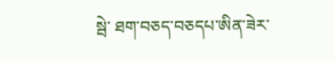སྦེ་ ཐག་བཅད་བཅདཔ་ཨིན་ཟེར་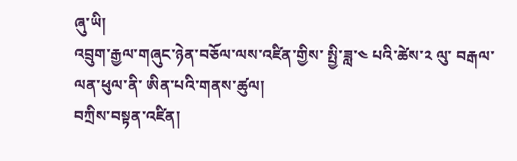ཞུ་ཡི།
འབྲུག་རྒྱལ་གཞུང་ཉེན་བཅོལ་ལས་འཛིན་གྱིས་ སྤྱི་ཟླ་༤ པའི་ཚེས་༢ ལུ་ བརྒལ་ལན་ཕུལ་ནི་ ཨིན་པའི་གནས་ཚུལ།
བཀྲིས་བསྟན་འཛིན།